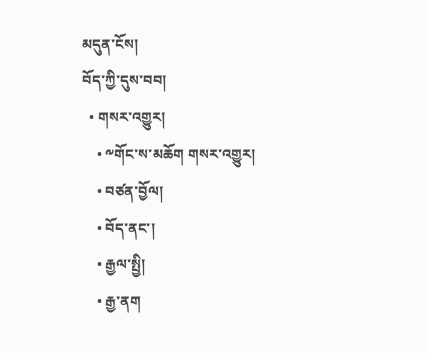མདུན་ངོས།
བོད་ཀྱི་དུས་བབ།
  • གསར་འགྱུར།
    • ༸གོང་ས་མཆོག གསར་འགྱུར།
    • བཙན་བྱོལ།
    • བོད་ནང་།
    • རྒྱལ་སྤྱི།
    • རྒྱ་ནག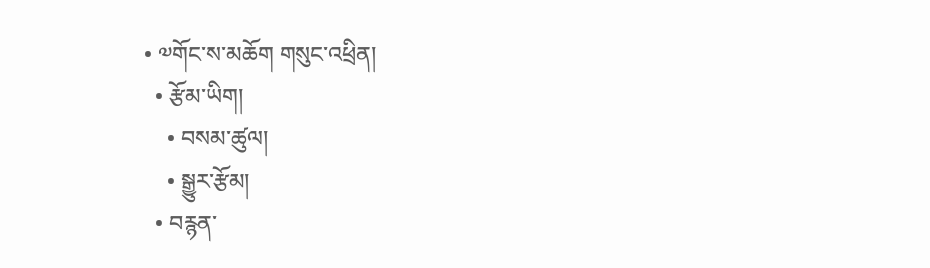• ༧གོང་ས་མཆོག གསུང་འཕྲིན།
  • རྩོམ་ཡིག།
    • བསམ་ཚུལ།
    • སྒྱུར་རྩོམ།
  • བརྙན་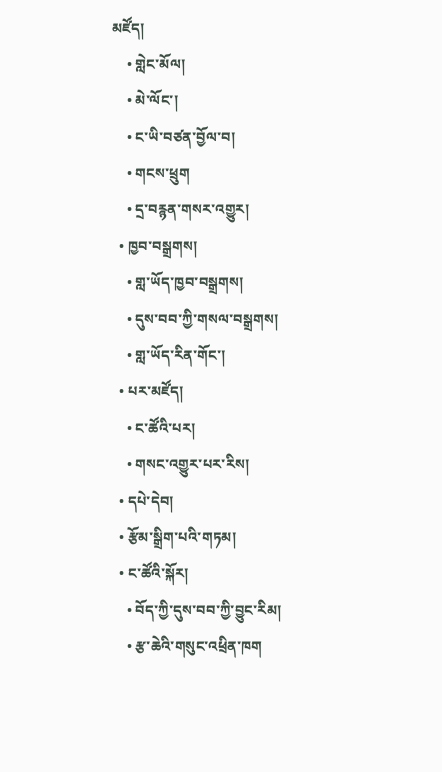མཛོད།
    • གླེང་མོལ།
    • མེ་ལོང་།
    • ང་ཡི་བཙན་བྱོལ་བ།
    • གངས་ཕྲུག
    • དྲ་བརྙན་གསར་འགྱུར།
  • ཁྱབ་བསྒྲགས།
    • གླ་ཡོད་ཁྱབ་བསྒྲགས།
    • དུས་བབ་ཀྱི་གསལ་བསྒྲགས།
    • གླ་ཡོད་རིན་གོང་།
  • པར་མཛོད།
    • ང་ཚོའི་པར།
    • གསང་འགྱུར་པར་རིས།
  • དཔེ་དེབ།
  • རྩོམ་སྒྲིག་པའི་གཏམ།
  • ང་ཚོའི་སྐོར།
    • བོད་ཀྱི་དུས་བབ་ཀྱི་བྱུང་རིམ།
    • རྩ་ཆེའི་གསུང་འཕྲིན་ཁག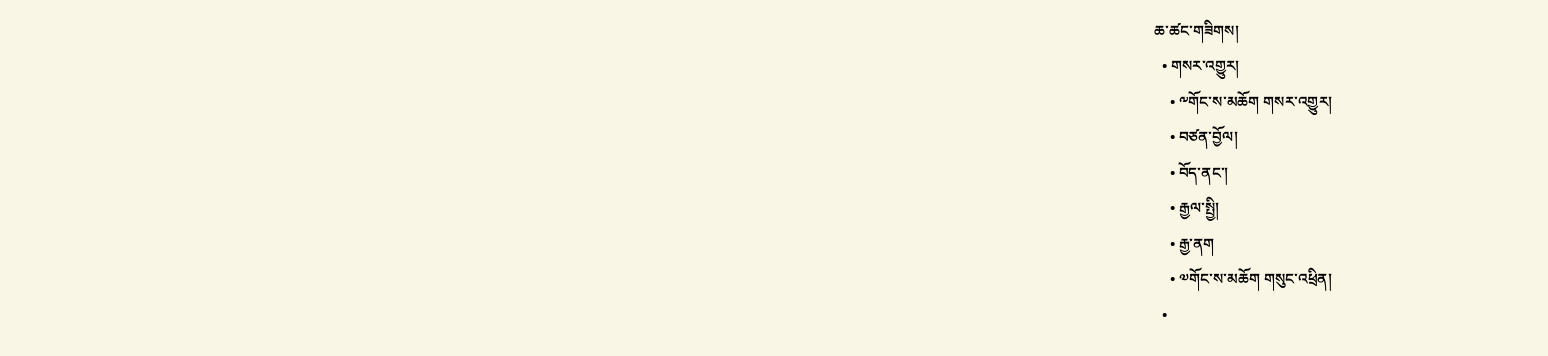ཆ་ཚང་གཟིགས།
  • གསར་འགྱུར།
    • ༸གོང་ས་མཆོག གསར་འགྱུར།
    • བཙན་བྱོལ།
    • བོད་ནང་།
    • རྒྱལ་སྤྱི།
    • རྒྱ་ནག
    • ༧གོང་ས་མཆོག གསུང་འཕྲིན།
  •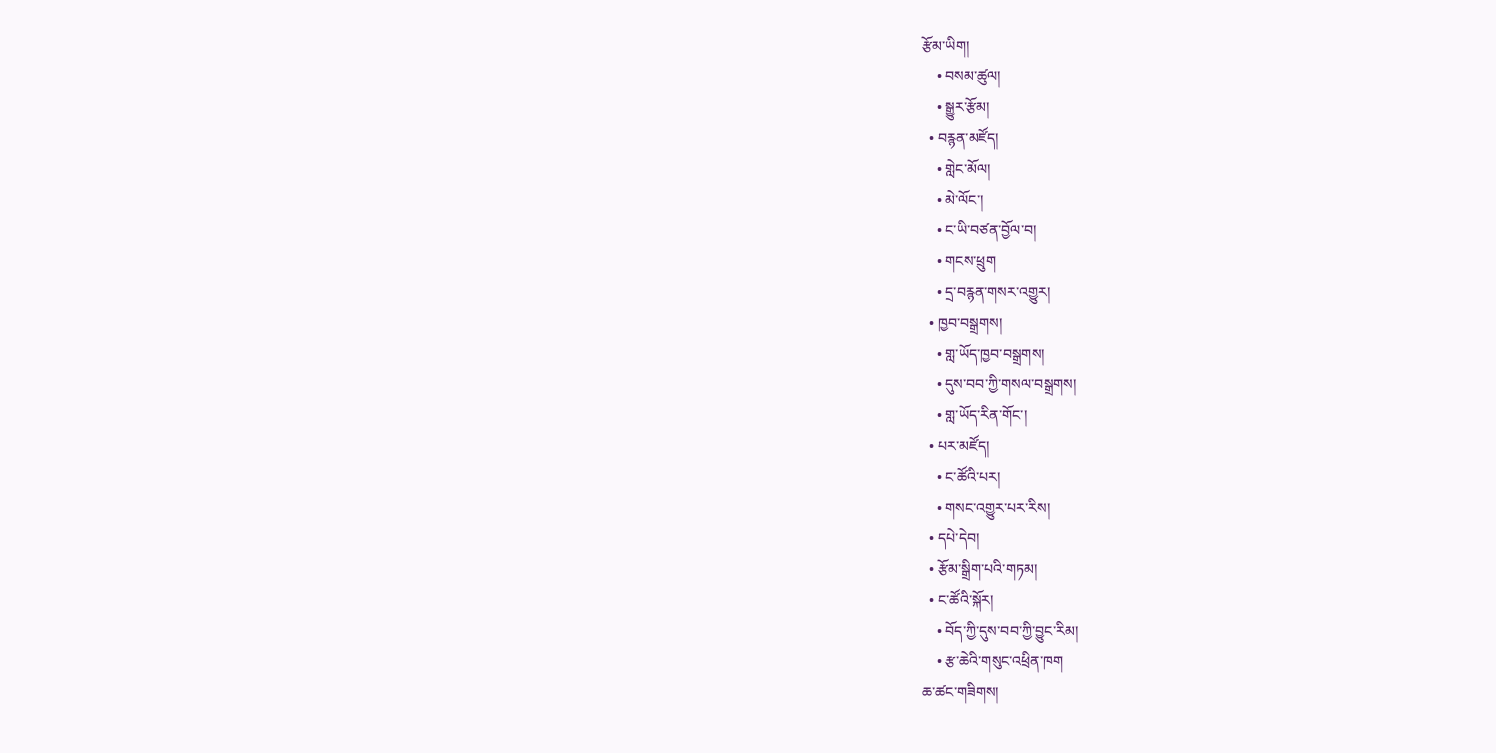རྩོམ་ཡིག།
    • བསམ་ཚུལ།
    • སྒྱུར་རྩོམ།
  • བརྙན་མཛོད།
    • གླེང་མོལ།
    • མེ་ལོང་།
    • ང་ཡི་བཙན་བྱོལ་བ།
    • གངས་ཕྲུག
    • དྲ་བརྙན་གསར་འགྱུར།
  • ཁྱབ་བསྒྲགས།
    • གླ་ཡོད་ཁྱབ་བསྒྲགས།
    • དུས་བབ་ཀྱི་གསལ་བསྒྲགས།
    • གླ་ཡོད་རིན་གོང་།
  • པར་མཛོད།
    • ང་ཚོའི་པར།
    • གསང་འགྱུར་པར་རིས།
  • དཔེ་དེབ།
  • རྩོམ་སྒྲིག་པའི་གཏམ།
  • ང་ཚོའི་སྐོར།
    • བོད་ཀྱི་དུས་བབ་ཀྱི་བྱུང་རིམ།
    • རྩ་ཆེའི་གསུང་འཕྲིན་ཁག
ཆ་ཚང་གཟིགས།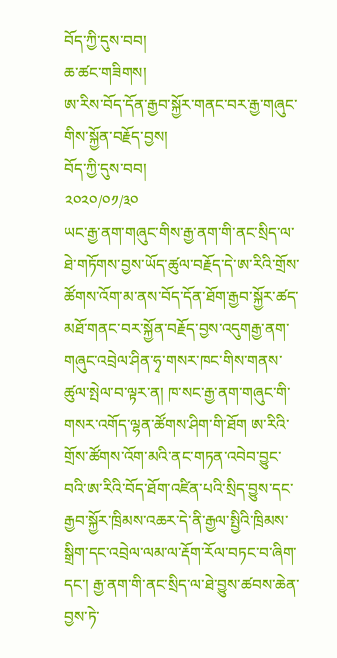བོད་ཀྱི་དུས་བབ།
ཆ་ཚང་གཟིགས།
ཨ་རིས་བོད་དོན་རྒྱབ་སྐྱོར་གནང་བར་རྒྱ་གཞུང་གིས་སྐྱོན་བརྗོད་བྱས།
བོད་ཀྱི་དུས་བབ།
༢༠༢༠/༠༡/༣༠
ཡང་རྒྱ་ནག་གཞུང་གིས་རྒྱ་ནག་གི་ནང་སྲིད་ལ་ཐེ་གཏོགས་བྱས་ཡོད་ཚུལ་བརྗོད་དེ་ཨ་རིའི་གྲོས་ཚོགས་འོག་མ་ནས་བོད་དོན་ཐོག་རྒྱབ་སྐྱོར་ཚད་མཐོ་གནང་བར་སྐྱོན་བརྗོད་བྱས་འདུགརྒྱ་ནག་གཞུང་འབྲེལ་ཤིན་ཧྭ་གསར་ཁང་གིས་གནས་ཚུལ་སྤེལ་བ་ལྟར་ན། ཁ་སང་རྒྱ་ནག་གཞུང་གི་གསར་འགོད་ལྷན་ཚོགས་ཤིག་གི་ཐོག ཨ་རིའི་གྲོས་ཚོགས་འོག་མའི་ནང་གཏན་འབེབ་བྱུང་བའི་ཨ་རིའི་བོད་ཐོག་འཛིན་པའི་སྲིད་བྱུས་དང་རྒྱབ་སྐྱོར་ཁྲིམས་འཆར་དེ་ནི་རྒྱལ་སྤྱིའི་ཁྲིམས་སྒྲིག་དང་འབྲེལ་ལམ་ལ་རྡོག་རོལ་བཏང་བ་ཞིག་དང་། རྒྱ་ནག་གི་ནང་སྲིད་ལ་ཐེ་བྱུས་ཚབས་ཆེན་བྱས་ཏེ་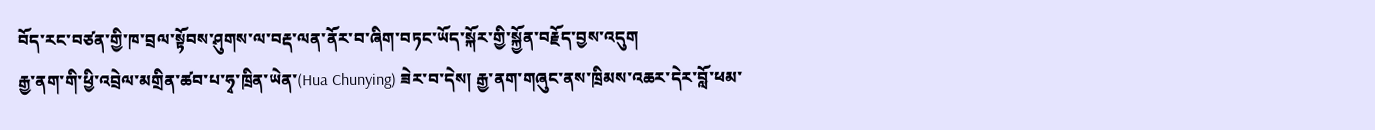བོད་རང་བཙན་གྱི་ཁ་བྲལ་སྟོབས་ཤུགས་ལ་བརྡ་ལན་ནོར་བ་ཞིག་བཏང་ཡོད་སྐོར་གྱི་སྐྱོན་བརྗོད་བྱས་འདུག
རྒྱ་ནག་གི་ཕྱི་འབྲེལ་མགྲིན་ཚབ་པ་ཧྭ་ཁྲིན་ཡེན་(Hua Chunying) ཟེར་བ་དེས། རྒྱ་ནག་གཞུང་ནས་ཁྲིམས་འཆར་དེར་བློ་ཕམ་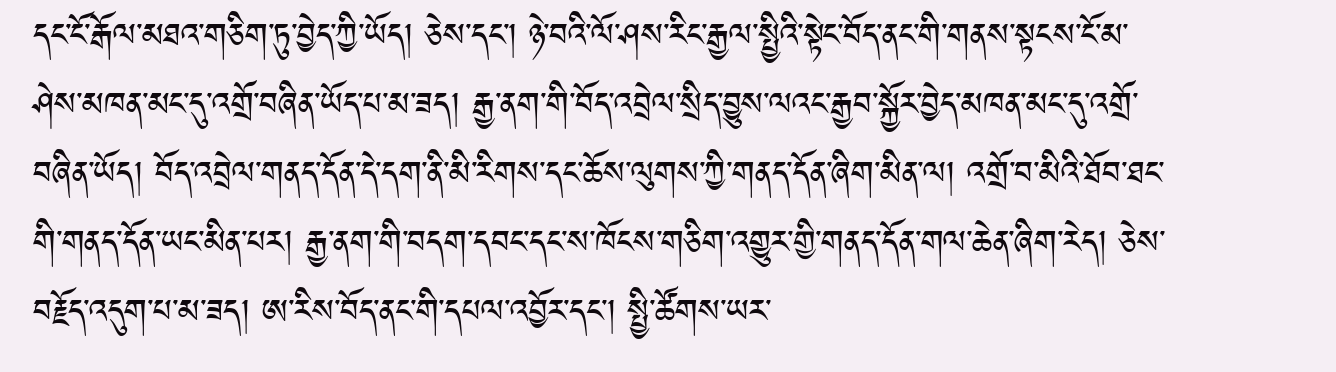དང་ངོ་རྒོལ་མཐའ་གཅིག་ཏུ་བྱེད་ཀྱི་ཡོད། ཅེས་དང་། ཉེ་བའི་ལོ་ཤས་རིང་རྒྱལ་སྤྱིའི་སྟེང་བོད་ནང་གི་གནས་སྟངས་ངོ་མ་ཤེས་མཁན་མང་དུ་འགྲོ་བཞིན་ཡོད་པ་མ་ཟད། རྒྱ་ནག་གི་བོད་འབྲེལ་སྲིད་བྱུས་ལའང་རྒྱབ་སྐྱོར་བྱེད་མཁན་མང་དུ་འགྲོ་བཞིན་ཡོད། བོད་འབྲེལ་གནད་དོན་དེ་དག་ནི་མི་རིགས་དང་ཆོས་ལུགས་ཀྱི་གནད་དོན་ཞིག་མིན་ལ། འགྲོ་བ་མིའི་ཐོབ་ཐང་གི་གནད་དོན་ཡང་མིན་པར། རྒྱ་ནག་གི་བདག་དབང་དང་ས་ཁོངས་གཅིག་འགྱུར་གྱི་གནད་དོན་གལ་ཆེན་ཞིག་རེད། ཅེས་བརྗོད་འདུག་པ་མ་ཟད། ཨ་རིས་བོད་ནང་གི་དཔལ་འབྱོར་དང་། སྤྱི་ཚོགས་ཡར་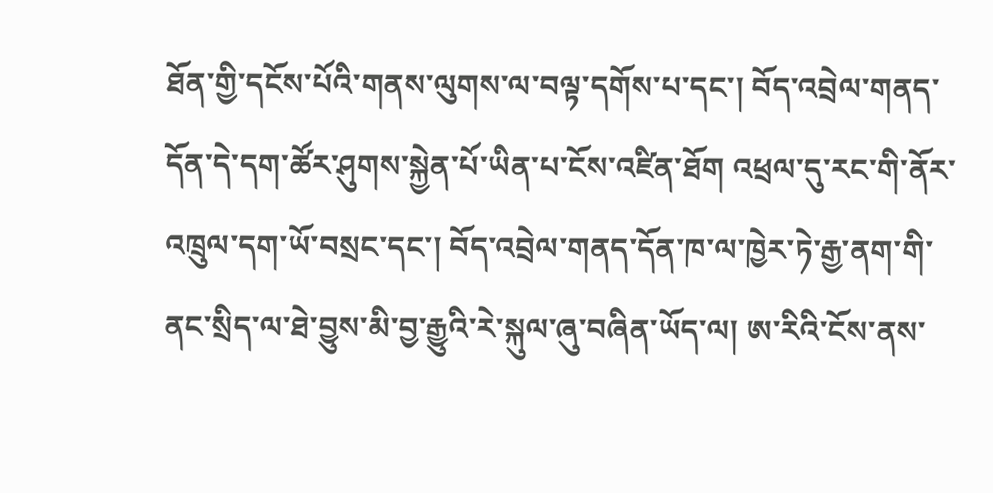ཐོན་གྱི་དངོས་པོའི་གནས་ལུགས་ལ་བལྟ་དགོས་པ་དང་། བོད་འབྲེལ་གནད་དོན་དེ་དག་ཚོར་ཤུགས་སྐྱེན་པོ་ཡིན་པ་ངོས་འཛིན་ཐོག འཕྲལ་དུ་རང་གི་ནོར་འཁྲུལ་དག་ཡོ་བསྲང་དང་། བོད་འབྲེལ་གནད་དོན་ཁ་ལ་ཁྱེར་ཏེ་རྒྱ་ནག་གི་ནང་སྲིད་ལ་ཐེ་བྱུས་མི་བྱ་རྒྱུའི་རེ་སྐུལ་ཞུ་བཞིན་ཡོད་ལ། ཨ་རིའི་ངོས་ནས་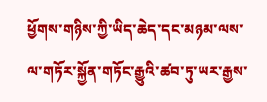ཕྱོགས་གཉིས་ཀྱི་ཡིད་ཆེད་དང་མཉམ་ལས་ལ་གཏོར་སྐྱོན་གཏོང་རྒྱུའི་ཚབ་ཏུ་ཡར་རྒྱས་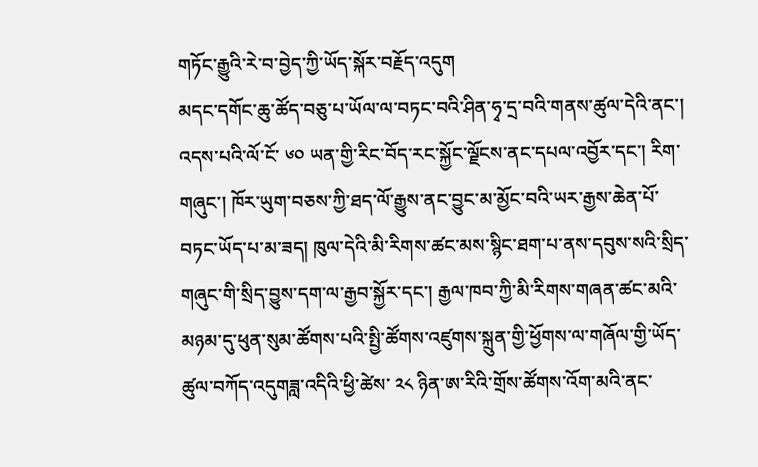གཏོང་རྒྱུའི་རེ་བ་བྱེད་ཀྱི་ཡོད་སྐོར་བརྗོད་འདུག
མདང་དགོང་ཆུ་ཚོད་བཅུ་པ་ཡོལ་ལ་བཏང་བའི་ཤིན་ཧྭ་དྲ་བའི་གནས་ཚུལ་དེའི་ནང་། འདས་པའི་ལོ་ངོ་ ༦༠ ཡན་གྱི་རིང་བོད་རང་སྐྱོང་ལྗོངས་ནང་དཔལ་འབྱོར་དང་། རིག་གཞུང་། ཁོར་ཡུག་བཅས་ཀྱི་ཐད་ལོ་རྒྱུས་ནང་བྱུང་མ་མྱོང་བའི་ཡར་རྒྱས་ཆེན་པོ་བཏང་ཡོད་པ་མ་ཟད། ཁུལ་དེའི་མི་རིགས་ཚང་མས་སྙིང་ཐག་པ་ནས་དབུས་སའི་སྲིད་གཞུང་གི་སྲིད་བྱུས་དག་ལ་རྒྱབ་སྐྱོར་དང་། རྒྱལ་ཁབ་ཀྱི་མི་རིགས་གཞན་ཚང་མའི་མཉམ་དུ་ཕུན་སུམ་ཚོགས་པའི་སྤྱི་ཚོགས་འཛུགས་སྐྲུན་གྱི་ཕྱོགས་ལ་གཞོལ་གྱི་ཡོད་ཚུལ་བཀོད་འདུགཟླ་འདིའི་ཕྱི་ཚེས་ ༢༨ ཉིན་ཨ་རིའི་གྲོས་ཚོགས་འོག་མའི་ནང་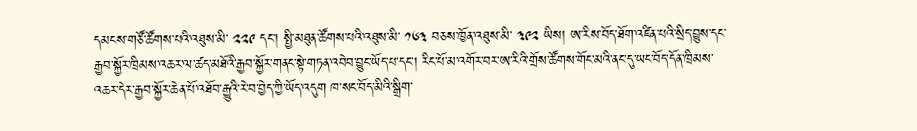དམངས་གཙོ་ཚོགས་པའི་འཐུས་མི་ ༢༢༩ དང་། སྤྱི་མཐུན་ཚོགས་པའི་འཐུས་མི་ ༡༦༣ བཅས་ཁྱོན་འཐུས་མི་ ༣༩༢ ཡིས། ཨ་རིས་བོད་ཐོག་འཛིན་པའི་སྲིད་བྱུས་དང་རྒྱབ་སྐྱོར་ཁྲིམས་འཆར་ལ་ཚད་མཐོའི་རྒྱབ་སྐྱོར་གནང་སྟེ་གཏན་འབེབ་བྱུང་ཡོད་པ་དང་། རིང་པོ་མ་འགོར་བར་ཨ་རིའི་གྲོས་ཚོགས་གོང་མའི་ནང་དུ་ཡང་བོད་དོན་ཁྲིམས་འཆར་དེར་རྒྱབ་སྐྱོར་ཆེན་པོ་འཐོབ་རྒྱུའི་རེ་བ་བྱེད་ཀྱི་ཡོད་འདུག ཁ་སང་བོད་མིའི་སྒྲིག་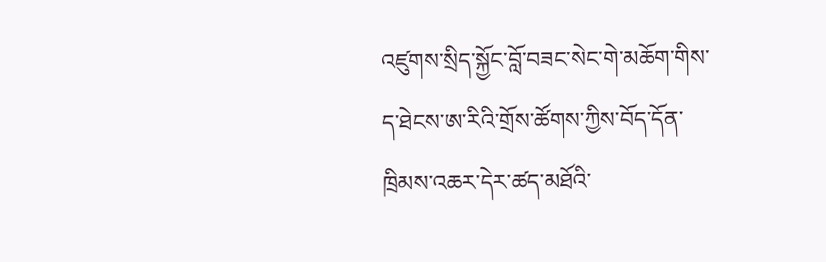འཛུགས་སྲིད་སྐྱོང་བློ་བཟང་སེང་གེ་མཆོག་གིས་ད་ཐེངས་ཨ་རིའི་གྲོས་ཚོགས་ཀྱིས་བོད་དོན་ཁྲིམས་འཆར་དེར་ཚད་མཐོའི་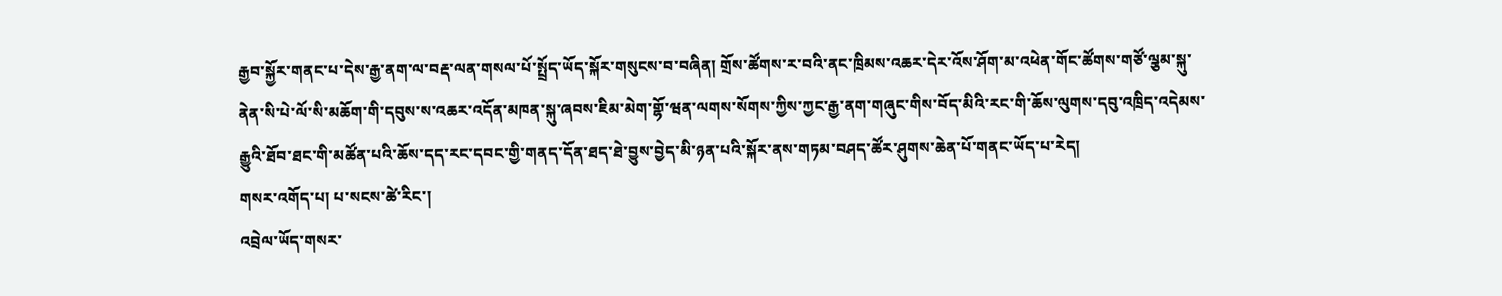རྒྱབ་སྐྱོར་གནང་པ་དེས་རྒྱ་ནག་ལ་བརྡ་ལན་གསལ་པོ་སྤྲོད་ཡོད་སྐོར་གསུངས་བ་བཞིན། གྲོས་ཚོགས་ར་བའི་ནང་ཁྲིམས་འཆར་དེར་འོས་ཤོག་མ་འཕེན་གོང་ཚོགས་གཙོ་ལྕམ་སྐུ་ནེན་སི་པེ་ལོ་སི་མཆོག་གི་དབུས་ས་འཆར་འདོན་མཁན་སྐུ་ཞབས་ཇིམ་མེག་གྷོ་ཝན་ལགས་སོགས་ཀྱིས་ཀྱང་རྒྱ་ནག་གཞུང་གིས་བོད་མིའི་རང་གི་ཆོས་ལུགས་དབུ་འཁྲིད་འདེམས་རྒྱུའི་ཐོབ་ཐང་གི་མཚོན་པའི་ཆོས་དད་རང་དབང་གྱི་གནད་དོན་ཐད་ཐེ་བྱུས་བྱེད་མི་ཉན་པའི་སྐོར་ནས་གཏམ་བཤད་ཚོར་ཤུགས་ཆེན་པོ་གནང་ཡོད་པ་རེད།
གསར་འགོད་པ། པ་སངས་ཚེ་རིང་།
འབྲེལ་ཡོད་གསར་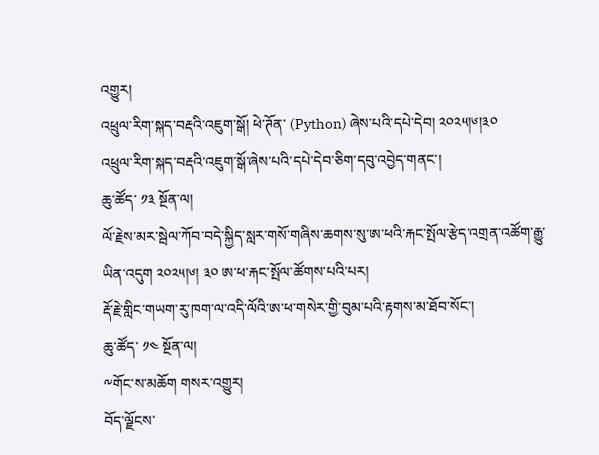འགྱུར།
འཕྲུལ་རིག་སྐད་བརྡའི་འཇུག་སྒོ། ཕེ་ཊོན་ (Python) ཞེས་པའི་དཔེ་དེབ། ༢༠༢༥།༦།༣༠
འཕྲུལ་རིག་སྐད་བརྡའི་འཇུག་སྒོ་ཞེས་པའི་དཔེ་དེབ་ཅིག་དབུ་འབྱེད་གནང་།
ཆུ་ཚོད་ ༡༣ སྔོན་ལ།
ལོ་རྗེས་མར་སྦེལ་ཀོབ་བདེ་སྐྱིད་སླར་གསོ་གཞིས་ཆགས་སུ་ཨ་ཕའི་རྐང་སྤོལ་རྩེད་འགྲན་འཚོག་རྒྱུ་ཡིན་འདུག ༢༠༢༥།༦། ༣༠ ཨ་ཕ་རྐང་སྤོལ་ཚོགས་པའི་པར།
རྡོ་རྗེ་གླིང་གཡག་རུ་ཁག་ལ་འདི་ལོའི་ཨ་ཕ་གསེར་གྱི་བུམ་པའི་རྟགས་མ་ཐོབ་སོང་།
ཆུ་ཚོད་ ༡༤ སྔོན་ལ།
༸གོང་ས་མཆོག གསར་འགྱུར།
བོད་ལྗོངས་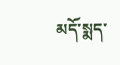མདོ་སྨད་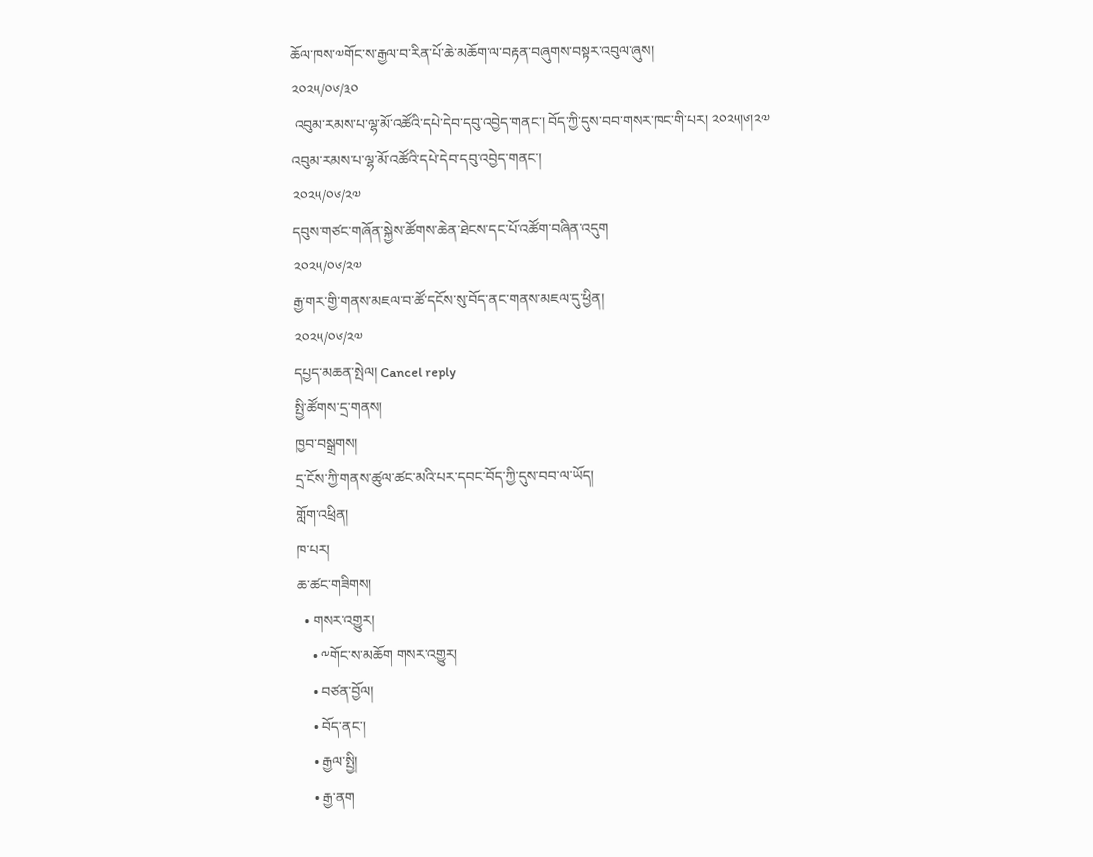ཆོལ་ཁས་༧གོང་ས་རྒྱལ་བ་རིན་པོ་ཆེ་མཆོག་ལ་བརྟན་བཞུགས་བསྟར་འབུལ་ཞུས།
༢༠༢༥/༠༦/༣༠
 འབུམ་རམས་པ་ལྷ་མོ་འཚོའི་དཔེ་དེབ་དབུ་འབྱེད་གནང་། བོད་ཀྱི་དུས་བབ་གསར་ཁང་གི་པར། ༢༠༢༥།༦།༢༧
འབུམ་རམས་པ་ལྷ་མོ་འཚོའི་དཔེ་དེབ་དབུ་འབྱེད་གནང་།
༢༠༢༥/༠༦/༢༧
དབུས་གཙང་གཞོན་སྐྱེས་ཚོགས་ཆེན་ཐེངས་དང་པོ་འཚོག་བཞིན་འདུག
༢༠༢༥/༠༦/༢༧
རྒྱ་གར་གྱི་གནས་མཇལ་བ་ཚོ་དངོས་སུ་བོད་ནང་གནས་མཇལ་དུ་ཕྱིན།
༢༠༢༥/༠༦/༢༧
དཔྱད་མཆན་སྤེལ། Cancel reply
སྤྱི་ཚོགས་དྲ་གནས།
ཁྱབ་བསྒྲགས།
དྲ་ངོས་ཀྱི་གནས་ཚུལ་ཚང་མའི་པར་དབང་བོད་ཀྱི་དུས་བབ་ལ་ཡོད།
གློག་འཕྲིན།
ཁ་པར།
ཆ་ཚང་གཟིགས།
  • གསར་འགྱུར།
    • ༸གོང་ས་མཆོག གསར་འགྱུར།
    • བཙན་བྱོལ།
    • བོད་ནང་།
    • རྒྱལ་སྤྱི།
    • རྒྱ་ནག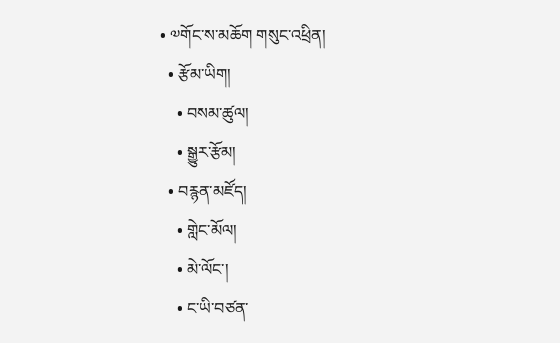• ༧གོང་ས་མཆོག གསུང་འཕྲིན།
  • རྩོམ་ཡིག།
    • བསམ་ཚུལ།
    • སྒྱུར་རྩོམ།
  • བརྙན་མཛོད།
    • གླེང་མོལ།
    • མེ་ལོང་།
    • ང་ཡི་བཙན་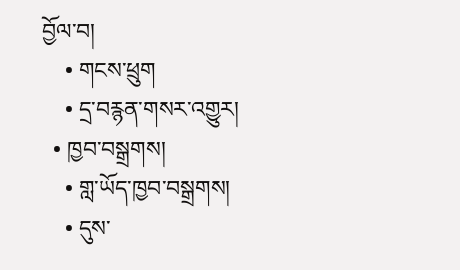བྱོལ་བ།
    • གངས་ཕྲུག
    • དྲ་བརྙན་གསར་འགྱུར།
  • ཁྱབ་བསྒྲགས།
    • གླ་ཡོད་ཁྱབ་བསྒྲགས།
    • དུས་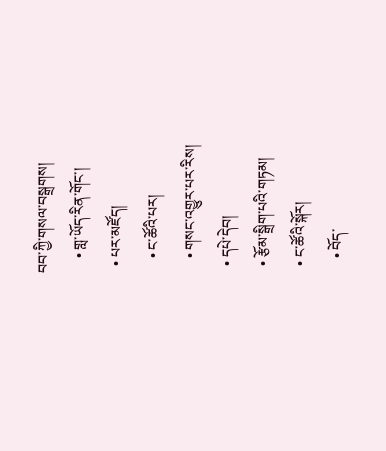བབ་ཀྱི་གསལ་བསྒྲགས།
    • གླ་ཡོད་རིན་གོང་།
  • པར་མཛོད།
    • ང་ཚོའི་པར།
    • གསང་འགྱུར་པར་རིས།
  • དཔེ་དེབ།
  • རྩོམ་སྒྲིག་པའི་གཏམ།
  • ང་ཚོའི་སྐོར།
    • བོད་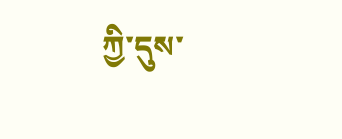ཀྱི་དུས་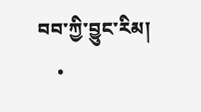བབ་ཀྱི་བྱུང་རིམ།
    •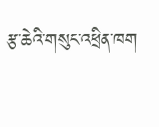རྩ་ཆེའི་གསུང་འཕྲིན་ཁག